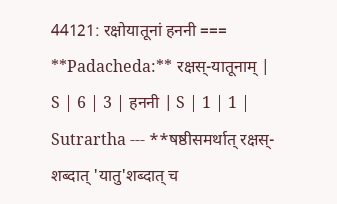44121: रक्षोयातूनां हननी === **Padacheda:** रक्षस्-यातूनाम् | S | 6 | 3 | हननी | S | 1 | 1 | Sutrartha --- **षष्ठीसमर्थात् रक्षस्-शब्दात् 'यातु'शब्दात् च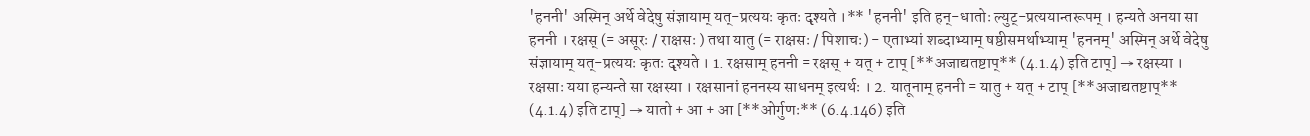'हननी' अस्मिन् अर्थे वेदेषु संज्ञायाम् यत्-प्रत्ययः कृतः दृश्यते ।** 'हननी' इति हन्-धातोः ल्युट्-प्रत्ययान्तरूपम् । हन्यते अनया सा हननी । रक्षस् (= असूरः / राक्षसः ) तथा यातु (= राक्षसः / पिशाचः) - एताभ्यां शब्दाभ्याम् षष्ठीसमर्थाभ्याम् 'हननम्' अस्मिन् अर्थे वेदेषु संज्ञायाम् यत्-प्रत्ययः कृतः दृश्यते । 1. रक्षसाम् हननी = रक्षस् + यत् + टाप् [**अजाद्यतष्टाप्** (4.1.4) इति टाप्] → रक्षस्या । रक्षसाः यया हन्यन्ते सा रक्षस्या । रक्षसानां हननस्य साधनम् इत्यर्थः । 2. यातूनाम् हननी = यातु + यत् + टाप् [**अजाद्यतष्टाप्** (4.1.4) इति टाप्] → यातो + आ + आ [**ओर्गुणः** (6.4.146) इति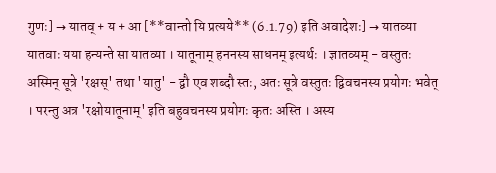गुणः] → यातव् + य + आ [**वान्तो यि प्रत्यये** (6.1.79) इति अवादेशः] → यातव्या यातवाः यया हन्यन्ते सा यातव्या । यातूनाम् हननस्य साधनम् इत्यर्थः । ज्ञातव्यम् - वस्तुतः अस्मिन् सूत्रे 'रक्षस्' तथा 'यातु' - द्वौ एव शब्दौ स्तः, अतः सूत्रे वस्तुतः द्विवचनस्य प्रयोगः भवेत् । परन्तु अत्र 'रक्षोयातूनाम्' इति बहुवचनस्य प्रयोगः कृतः अस्ति । अस्य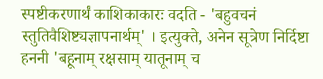स्पष्टीकरणार्थं काशिकाकारः वदति - 'बहुवचनं स्तुतिवैशिष्ट्यज्ञापनार्थम्' । इत्युक्ते, अनेन सूत्रेण निर्दिष्टा हननी 'बहूनाम् रक्षसाम् यातूनाम् च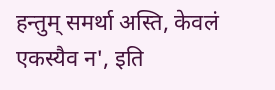हन्तुम् समर्था अस्ति, केवलं एकस्यैव न', इति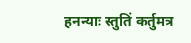हनन्याः स्तुतिं कर्तुमत्र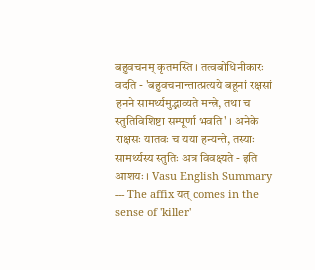बहुवचनम् कृतमस्ति । तत्वबोधिनीकारः वदति - 'बहुवचनान्तात्प्रत्यये बहूनां रक्षसां हनने सामर्थ्यमुद्भाव्यते मन्त्रे, तथा च स्तुतिविशिष्टा सम्पूर्णा भवति' । अनेके राक्षसः यातवः च यया हन्यन्ते, तस्याः सामर्थ्यस्य स्तुतिः अत्र विवक्ष्यते - इति आशयः । Vasu English Summary --- The affix यत् comes in the sense of 'killer'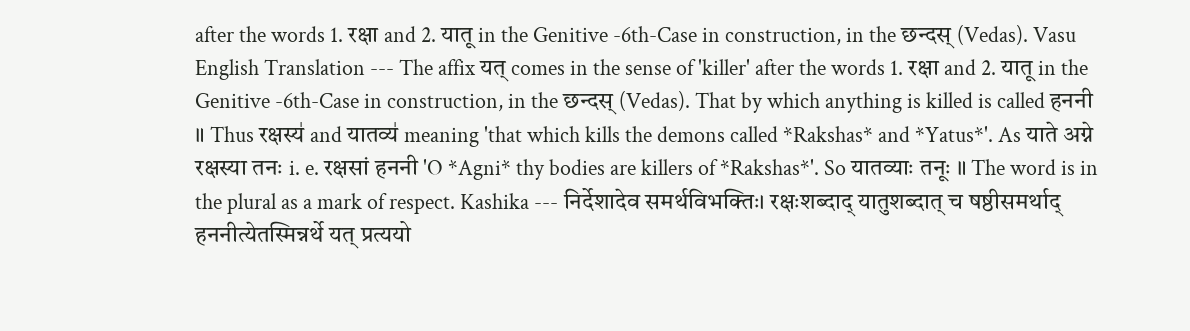after the words 1. रक्षा and 2. यातू in the Genitive -6th-Case in construction, in the छन्दस् (Vedas). Vasu English Translation --- The affix यत् comes in the sense of 'killer' after the words 1. रक्षा and 2. यातू in the Genitive -6th-Case in construction, in the छन्दस् (Vedas). That by which anything is killed is called हननी ॥ Thus रक्षस्य॑ and यातव्य॑ meaning 'that which kills the demons called *Rakshas* and *Yatus*'. As याते अग्ने रक्षस्या तनः i. e. रक्षसां हननी 'O *Agni* thy bodies are killers of *Rakshas*'. So यातव्याः तनूः ॥ The word is in the plural as a mark of respect. Kashika --- निर्देशादेव समर्थविभक्तिः। रक्षःशब्दाद् यातुशब्दात् च षष्ठीसमर्थाद् हननीत्येतस्मिन्नर्थे यत् प्रत्ययो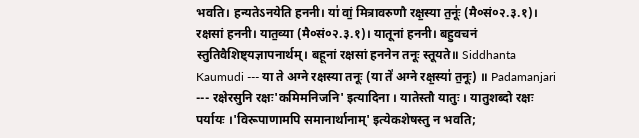भवति। हन्यतेऽनयेति हननी। या॑ वां॒ मित्रावरुणौ रक्ष॒स्या त॒नूः॑ (मै०सं०२.३.१)। रक्षसां हननी। यात॒व्या (मै०सं०२.३.१)। यातूनां हननी। बहुवचनं स्तुतिवैशिष्ट्यज्ञापनार्थम्। बहूनां रक्षसां हननेन तनूः स्तूयते॥ Siddhanta Kaumudi --- या ते अग्ने रक्षस्या तनूः (या ते॑ अग्ने रक्ष॒स्या॑ त॒नूः) ॥ Padamanjari --- रक्षेरसुनि रक्षः'कमिमनिजनि' इत्यादिना । यातेस्तौ यातुः । यातुशब्दो रक्षः पर्यायः ।'विरूपाणामपि समानार्थानाम्' इत्येकशेषस्तु न भवति;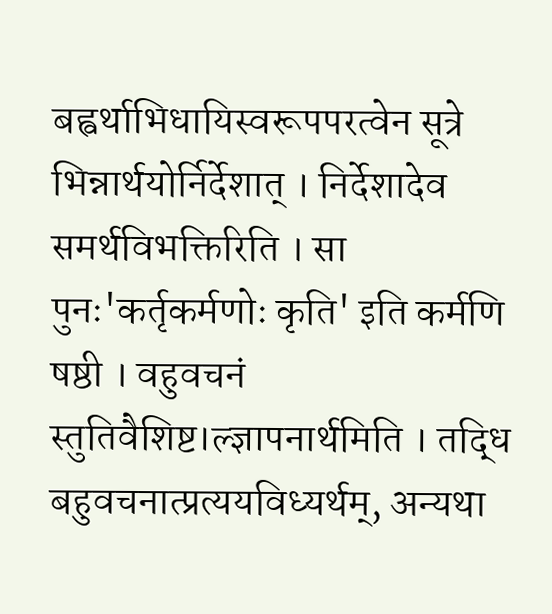बह्वर्थाभिधायिस्वरूपपरत्वेन सूत्रे भिन्नार्थयोर्निर्देशात् । निर्देशादेव समर्थविभक्तिरिति । सा पुनः'कर्तृकर्मणोः कृति' इति कर्मणि षष्ठी । वहुवचनं स्तुतिवैशिष्ट।ल्ज्ञापनार्थमिति । तद्धि बहुवचनात्प्रत्ययविध्यर्थम्, अन्यथा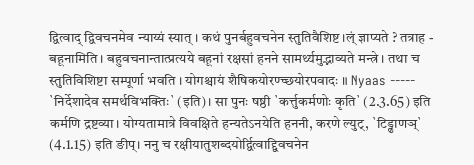द्वित्वाद् द्विवचनमेव न्याय्यं स्यात् । कथं पुनर्बहुवचनेन स्तुतिवैशिष्ट।ल्ं ज्ञाप्यते ? तत्राह - बहूनामिति । बहुवचनान्तात्प्रत्यये बहूनां रक्षसां हनने सामर्थ्यमुद्भाव्यते मन्त्रे । तथा च स्तुतिविशिष्टा सम्पूर्णा भवति । योगश्चायं शैषिकयोरण्च्छयोरपवादः ॥ Nyaas ----- `निर्देशादेव समर्थविभक्तिः` (इति)। सा पुनः षष्ठी `कर्त्तुकर्मणोः कृति` (2.3.65) इति कर्मणि द्रष्टव्या। योग्यतामात्रे विवक्षिते हन्यतेऽनयेति हननी, करणे ल्युट्, `टिड्ढाणञ्` (4.1.15) इति ङीप्। ननु च रक्षीयातुशब्दयोर्द्वित्वाद्द्विवचनेन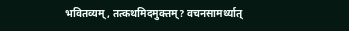भवितव्यम्, तत्कथमिदमुक्तम्? वचनसामर्थ्यात्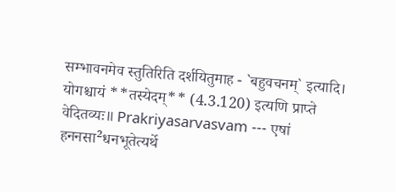सम्भावनमेव स्तुतिरिति दर्शयितुमाह - `बहुवचनम्` इत्यादि। योगश्चायं **तस्येदम्** (4.3.120) इत्यणि प्राप्ते वेदितव्यः॥ Prakriyasarvasvam --- एषां हननसा²धनभूतेत्यर्थे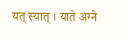यत् स्यात् । याते अग्ने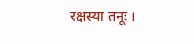रक्षस्या तनूः ।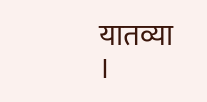यातव्या ।